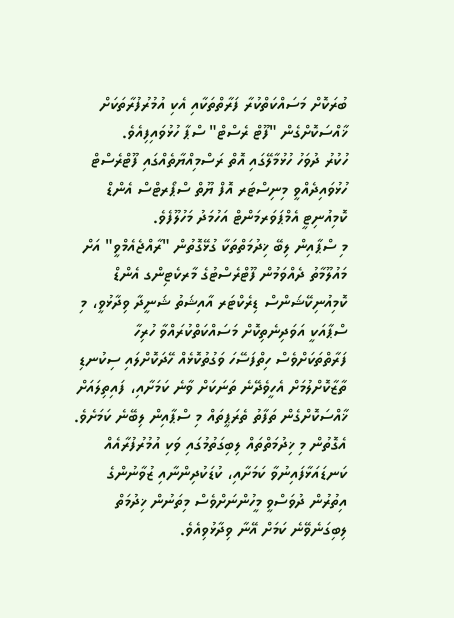ބުރަކޮށް މަސައްކަތްކުރާ ފަރާތްތަކާއި އެކި އުމުރުފުރާތަކަށް ޚާއްސަކޮށްގެން "ފޫޓް ރެސްޓް" ސްޕާ ހުޅުވައިފިއެވެ.
ހުކުރު ދުވަހު ހުޅުމާލޭގައި އޮތް ރަސްމިއްޔާތެއްގައި ފޫޓްރެސްޓް ހުޅުވައިދެއްވީ މިނިސްޓަރ އޮފް ޔޫތް ސްޕޯރޓްސް އެންޑް ކޮމިއުނިޓީ އެމްޕަވަރމަންޓް އަހުމަދު މަހުލޫފެވެ.
މި ސްޕާއިން ލިބޭ ޚިދުމަތްތަކާ ގުޅޭގޮތުން "ރާއްޖެއެމްވީ" އަށް މައުލޫމާތު ދެއްވަމުން ފޫޓްރެސްޓުގެ މާރކެޓިންގ އެންޑް ކޮމިއުނިކޭޝަންސް ޑިރެކްޓަރ އާއިޝަތު ޝަނީދާ ވިދާޅުވީ، މި ސްޕާއަކީ އަވަދިނެތިކޮށް މަސައްކަތްކުރައްވާ ހުރިހާ ފަރާތްތަކަށްވެސް ހިތްފަސޭހަ ވަގުތުކޮޅެއް ހޭދަކޮށްލައި ސިކުނޑި ތާޒާކޮށްލުމަށް އެހީވެދޭނެ ތަނަކަށް ވާނެ ކަމަށާއި، ފައިތިލައަށް ޚާއްސަކޮށްގެން ތަފާތު ތެރަޕީތައް މި ސްޕާއިން ލިބޭނެ ކަމަށެވެ.
އެގޮތުން މި ޚިދުމަތްތައް ލިބިގަތުމުގައި ވަކި އުމުރުފުރާއެއް ކަނޑައަޅާފައިނުވާ ކަމަށާއި، ކުޑަކުދިންނާއި ޒުވާނުންގެ އިތުރުން ދުވަސްވީ މީހުންނަށްވެސް މިތަނުން ޚިދުމަތް ލިބިގަނެވޭނެ ކަމަށް އޭނާ ވިދާޅުވިއެވެ.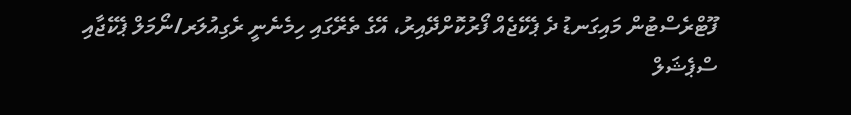ފޫޓްރެސްޓުން މައިގަނޑު ދެ ޕެކޭޖެއް ފޯރުކޮށްދޭއިރު، އޭގެ ތެރޭގައި ހިމެނެނީ ރެގިއުލަރ/ނޯމަލް ޕެކޭޖާއި ސްޕެޝަލް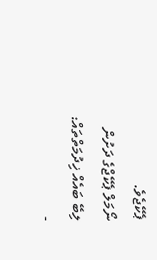ޕެކޭޖެވެ.
ނޯމަލް ޕެކޭޖްގެ ދަށުން ލިބޭ ބައެއް ޚިދުމަތްތައް:
-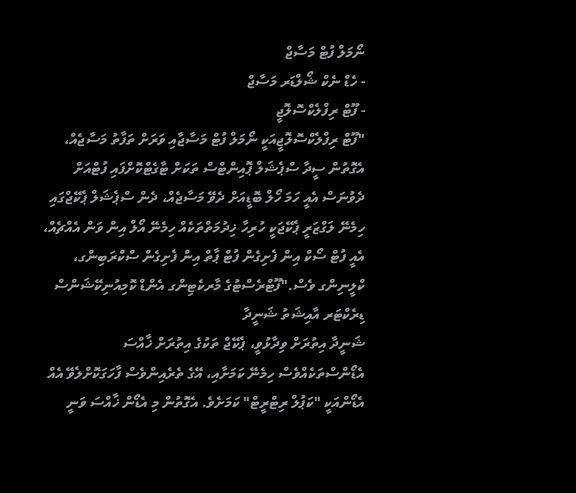ނޯމަލް ފުޓް މަސާޖް
- ހެޑް ނެކް ޝޯލްޑަރ މަސާޖް
- ފޫޓް ރިފްލެކްސޮލޮޖީ
"ފޫޓް ރިފްލެކްސޮލޮޖީއަކީ ނޯމަލް ފުޓް މަސާޖާއި ވަރަށް ތަފާތު މަސާޖެއް، އެގޮތުން ސީދާ ސްޕެޝަލް ޕޮއިންޓްސް ތަކަށް ޓާގެޓްކޮށްފައި ފުޓްއަށް ދެވުނަސް އެއީ ހަމަ ހޯލް ބޮޑީއަށް ދެވޭ މަސާޖެއް، ދެން ސްޕެޝަލް ޕެކޭޖްގައި ހިމެނޭ ލަގްޒަރީ ޕެކޭޖަކީ ހުރިހާ ޚިދުމަތްތަކެއް ހިމެނޭ އޯލް އިން ވަން އެއްޗެއް، އެއީ ފުޓް ސޯކް އިން ފެށިގެން ފުޓް ޕާތް އިން ފެށިގެން ސްކްރަބިންގ، ކްލީނިންގ ވެސް."ފޫޓްރެސްޓުގެ މާރކެޓިންގ އެންޑް ކޮމިއުނިކޭޝަންސް ޑިރެކްޓަރ އާއިޝަތު ޝަނީދާ
ޝަނީދާ އިތުރަށް ވިދާޅުވީ، ޕެކޭޖް ތަކުގެ އިތުރަށް ޚާއްސަ އެޑޯންސްތަކެއްވެސް ހިމެނޭ ކަމަށާއި، އޭގެ ތެރެއިންވެސް ފާހަގަކޮށްލެވޭ އެއް އެޑޯންއަކީ "ކަޕުލް ރިޓްރީޓް" ކަމަށެވެ. އެގޮތުން މި އެޑޯން ޚާއްސަ ވަނީ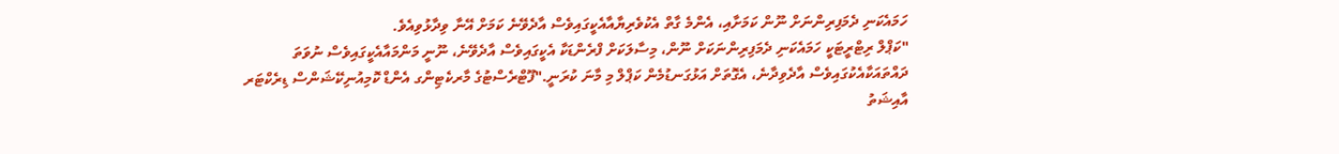ހަމައެކަނި ދެމަފިރިންނަށް ނޫން ކަމަށާއި، އެންމެ ގާތް އެކުވެރިޔާއާއެކީގައިވެސް އާދެވޭނެ ކަމަށް އޭނާ ވިދާޅުވިއެވެ.
"ކަޕްލް ރިޓްރީޓަކީ ހަމައެކަނި ދެމަފިރިންނަކަށް ނޫން، މިސާލަކަށް ފްރެންޑަކާ އެކީގައިވެސް އާދެވޭނެ، ނޫނީ މަންމައާއެކީގައިވެސް ނުވަތަ ދައްތައަކާއެކުގައިވެސް އާދެވިދާނެ، އެގޮތަށް އަޅުގަނޑުމެން ކަޕްލް މި މާނަ ކުރަނީ."ފޫޓްރެސްޓުގެ މާރކެޓިންގ އެންޑް ކޮމިއުނިކޭޝަންސް ޑިރެކްޓަރ އާއިޝަތު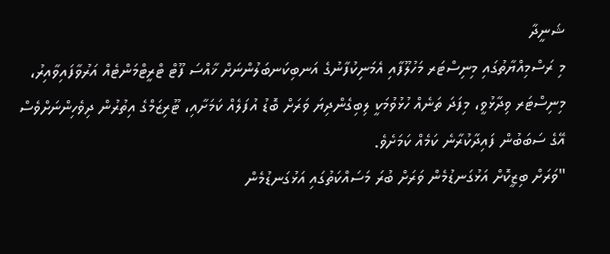ޝަނީދާ
މި ރަސްމިއްޔާތުގައި މިނިސްޓަރ މަހުލޫފާއި އެމަނިކުފާނުގެ އަނބިކަނބަލުންނަށް ޚާއްސަ ފޫޓް ޓްރީޓްމަންޓެއް އަރުވާފައިވާއިރު، މިނިސްޓަރ ވިދާޅުވީ، މިފަދަ ތަނެއް ހުޅުވުމަކީ ލިބިގެންދިޔަ ވަރަށް ބޮޑު އުފަލެއް ކަމަށާއި، ޓޫރިޒަމްގެ އިތުރުން ދިވެހިންނަށްވެސް އޭގެ ސަބަބުން ފައިދާކުރާނެ ކަމެއް ކަމަށެވެ.
"ވަރަށް ބިޒީކޮށް އަޅުގަނޑުމެން ވަރަށް ބުރަ މަސައްކަތުގައި އަޅުގަނޑުމެން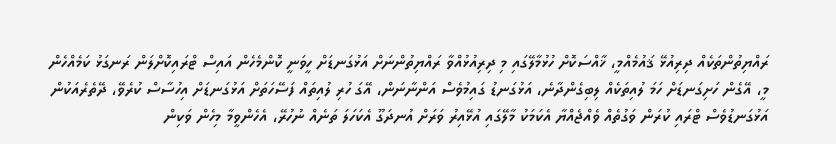ރައްޔިތުންތަކެއް ދިރިއުޅޭ ޤައުމެއްމީ، ޚާއްސަކޮށް ހުޅުމާލޭގައި މި ދިރިއުޅުއްވާ ރައްޔިތުންނަށް އަޅުގަނޑަށް ހީވަނީ ކޮންމެހެން އައިސް ޓްރައިކޮށްލަން ރަނގަޅު ކަމެއްހެން މީ، އޭގެން ހަށިގަނޑަށް ހަމަ ލުއިތަކެއް ލިބިގެންދާނެ، އަޅުގަނޑު ގައިމުވެސް އަންނާނަން، އޭގަ ހުރި ލުއިތައް ފަސޭހަތަށް އަޅުގަނޑަށް އިހުސާސް ކުރެވޭ، ދޭތެރެއަކުން އަޅުގަނޑުވެސް ޓްރައި ކުރަން ވަގުތެއް ވެއްޖެއްޔާ އެކަމަކު މާލޭގައި އުޅޭއިރު ވަރަށް އުނދަގޫ އެކަހަލަ ތަނެއް ނުހުރޭ، އެހެންވީމާ މިހެން ވަކިން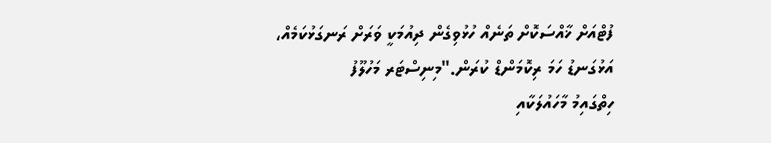ފުޓްއަށް ޚާއްސަކޮށް ތަނެއް ހުޅުވިގެން ދިއުމަކީ ވަރަށް ރަނގަޅުކަމެއް، އަޅުގަނޑު ހަމަ ރިކޮމަންޑް ކުރަން."މިނިސްޓަރ މަހުލޫފު
ހިތްގައިމު މާހައުލަކާއި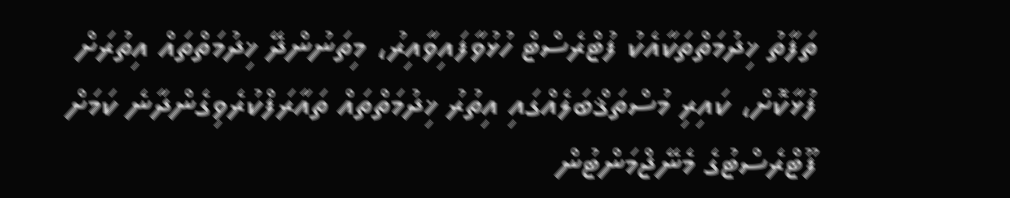ތަފާތު ޚިދުމަތްތަކާއެކު ފުޓްރެސްޓް ހުޅުވާފައިވާއިރު، މިތަނުންދޭ ޚިދުމަތްތައް އިތުރަށް ފުޅާކޮށް، ކައިރި މުސްތަޤްބަލެއްގައި އިތުރު ޚިދުމަތްތައް ތައާރަފްކުރެވިގެންދާނެ ކަމަށް ފޫޓްރެސްޓުގެ މެނޭޖްމަންޓުން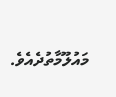މައުލޫމާތުދެއެވެ.